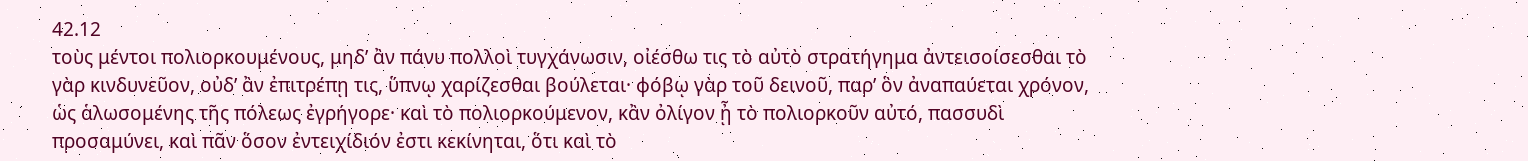42.12
τοὺς μέντοι πολιορκουμένους, μηδʼ ἂν πάνυ πολλοὶ τυγχάνωσιν, οἰέσθω τις τὸ αὐτὸ στρατήγημα ἀντεισοίσεσθαι τὸ γὰρ κινδυνεῦον, οὐδʼ ἂν ἐπιτρέπῃ τις, ὕπνῳ χαρίζεσθαι βούλεται· φόβῳ γὰρ τοῦ δεινοῦ, παρʼ ὃν ἀναπαύεται χρόνον, ὡς ἁλωσομένης τῆς πόλεως ἐγρήγορε· καὶ τὸ πολιορκούμενον, κἂν ὀλίγον ᾖ τὸ πολιορκοῦν αὐτό, πασσυδὶ προσαμύνει, καὶ πᾶν ὅσον ἐντειχίδιόν ἐστι κεκίνηται, ὅτι καὶ τὸ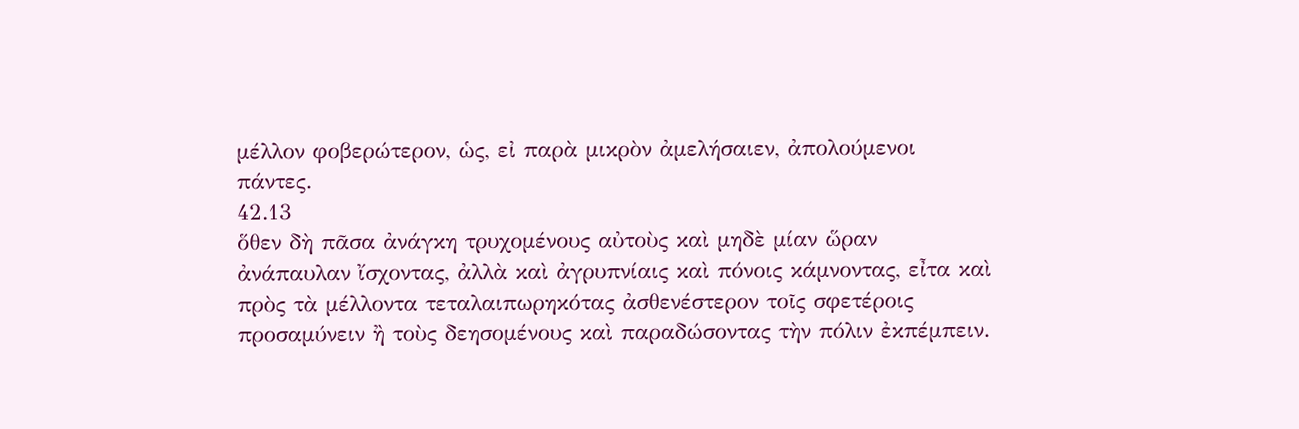μέλλον φοβερώτερον, ὡς, εἰ παρὰ μικρὸν ἀμελήσαιεν, ἀπολούμενοι πάντες.
42.13
ὅθεν δὴ πᾶσα ἀνάγκη τρυχομένους αὐτοὺς καὶ μηδὲ μίαν ὥραν ἀνάπαυλαν ἴσχοντας, ἀλλὰ καὶ ἀγρυπνίαις καὶ πόνοις κάμνοντας, εἶτα καὶ πρὸς τὰ μέλλοντα τεταλαιπωρηκότας ἀσθενέστερον τοῖς σφετέροις προσαμύνειν ἢ τοὺς δεησομένους καὶ παραδώσοντας τὴν πόλιν ἐκπέμπειν.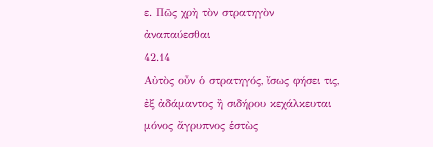ε. Πῶς χρὴ τὸν στρατηγὸν ἀναπαύεσθαι
42.14
Αὐτὸς οὖν ὁ στρατηγός, ἴσως φήσει τις, ἐξ ἀδάμαντος ἢ σιδήρου κεχάλκευται μόνος ἄγρυπνος ἑστὼς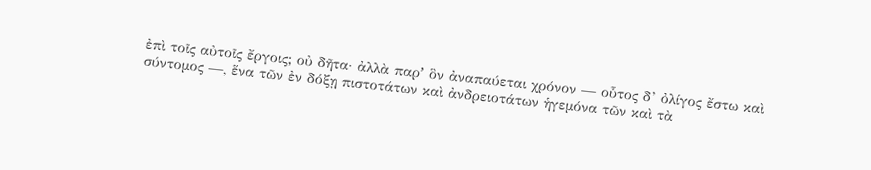ἐπὶ τοῖς αὐτοῖς ἔργοις; οὐ δῆτα· ἀλλὰ παρʼ ὃν ἀναπαύεται χρόνον — οὗτος δ’ ὀλίγος ἔστω καὶ σύντομος —, ἕνα τῶν ἐν δόξῃ πιστοτάτων καὶ ἀνδρειοτάτων ἡγεμόνα τῶν καὶ τὰ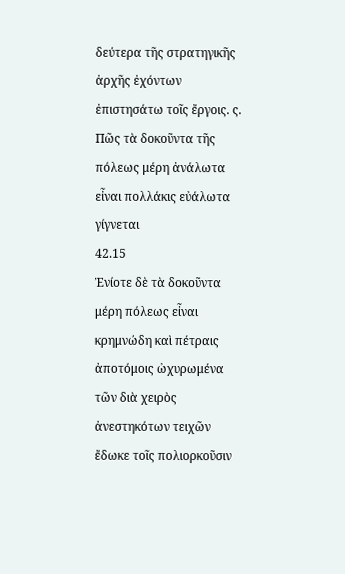δεύτερα τῆς στρατηγικῆς ἀρχῆς ἐχόντων ἐπιστησάτω τοῖς ἔργοις. ς. Πῶς τὰ δοκοῦντα τῆς πόλεως μέρη ἀνάλωτα εἶναι πολλάκις εὐάλωτα γίγνεται
42.15
Ἐνίοτε δὲ τὰ δοκοῦντα μέρη πόλεως εἶναι κρημνώδη καὶ πέτραις ἀποτόμοις ὠχυρωμένα τῶν διὰ χειρὸς ἀνεστηκότων τειχῶν ἔδωκε τοῖς πολιορκοῦσιν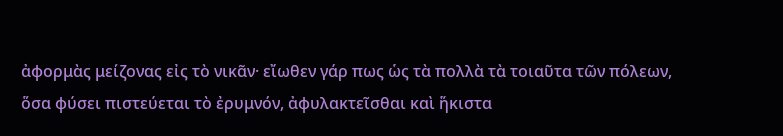ἀφορμὰς μείζονας εἰς τὸ νικᾶν· εἴωθεν γάρ πως ὡς τὰ πολλὰ τὰ τοιαῦτα τῶν πόλεων, ὅσα φύσει πιστεύεται τὸ ἐρυμνόν, ἀφυλακτεῖσθαι καὶ ἥκιστα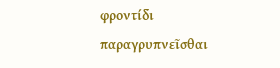φροντίδι παραγρυπνεῖσθαι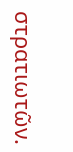στρατιωτῶν.